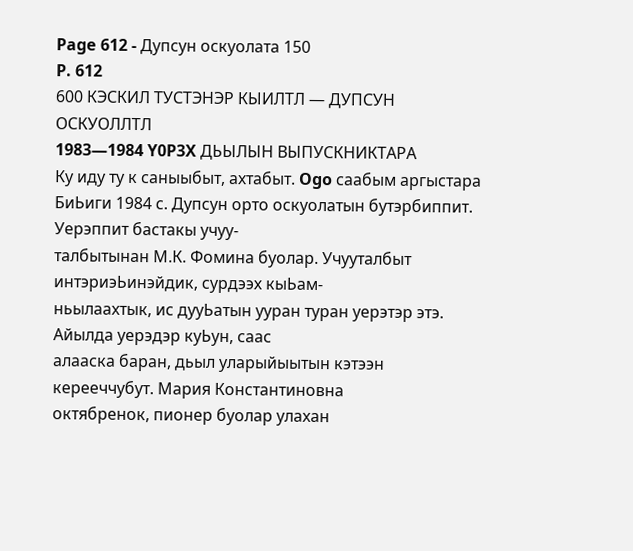Page 612 - Дупсун оскуолата 150
P. 612
600 КЭСКИЛ ТУСТЭНЭР КЫИЛТЛ — ДУПСУН ОСКУОЛЛТЛ
1983—1984 Y0P3X ДЬЫЛЫН ВЫПУСКНИКТАРА
Ку иду ту к саныыбыт, ахтабыт. Ogo саабым аргыстара
БиЬиги 1984 с. Дупсун орто оскуолатын бутэрбиппит. Уерэппит бастакы учуу-
талбытынан М.К. Фомина буолар. Учууталбыт интэриэЬинэйдик, сурдээх кыЬам-
ньылаахтык, ис дууЬатын ууран туран уерэтэр этэ. Айылда уерэдэр куЬун, саас
алааска баран, дьыл уларыйыытын кэтээн керееччубут. Мария Константиновна
октябренок, пионер буолар улахан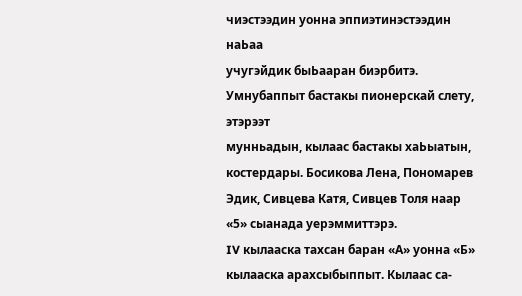чиэстээдин уонна эппиэтинэстээдин наЬаа
учугэйдик быЬааран биэрбитэ. Умнубаппыт бастакы пионерскай слету, этэрээт
мунньадын, кылаас бастакы хаЬыатын, костердары. Босикова Лена, Пономарев
Эдик, Сивцева Катя, Сивцев Толя наар «5» сыанада уерэммиттэрэ.
IV кылааска тахсан баран «А» уонна «Б» кылааска арахсыбыппыт. Кылаас са-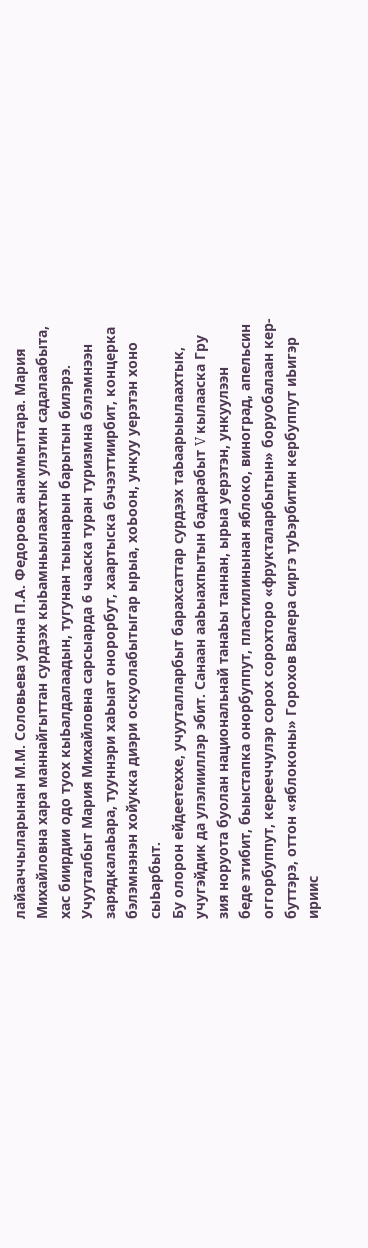лайааччыларынан М.М. Соловьева уонна П.А. Федорова анаммыттара. Мария
Михайловна хара маннайгыттан сурдээх кыЬамньылаахтык улэтин садалаабыта,
хас биирдии одо туох кыЬалдалаадын, тугунан тыынарын барытын билэрэ.
Учууталбыт Мария Михайловна сарсыарда 6 чааска туран туризмна бэлэмнээн
зарядкалаЬара, тууннэри хаЬыат онорорбут, хаартыска бэчээттиирбит, концерка
бэлэмнэнэн хойукка диэри оскуолабытыгар ырыа, хоЬоон, ункуу уерэтэн хоно
сыЬарбыт.
Бу олорон ейдеетеххе, учууталларбыт барахсаттар сурдээх таЬаарыылаахтык,
учугэйдик да улэлииллэр эбит. Санаан ааЬыахпытын бадарабыт V кылааска Гру
зия норуота буолан национальнай танаЬы таннан, ырыа уерэтэн, ункуулээн
беде этибит, быыстапка онорбуппут, пластилинынан яблоко, виноград, апельсин
оггорбуппут, керееччулэр сорох сорохторо «фрукталарбытын» боруобалаан кер-
буттэрэ, оттон «яблоконы» Горохов Валера сиргэ туЬэрбитин кербуппут иЬигэр
ириис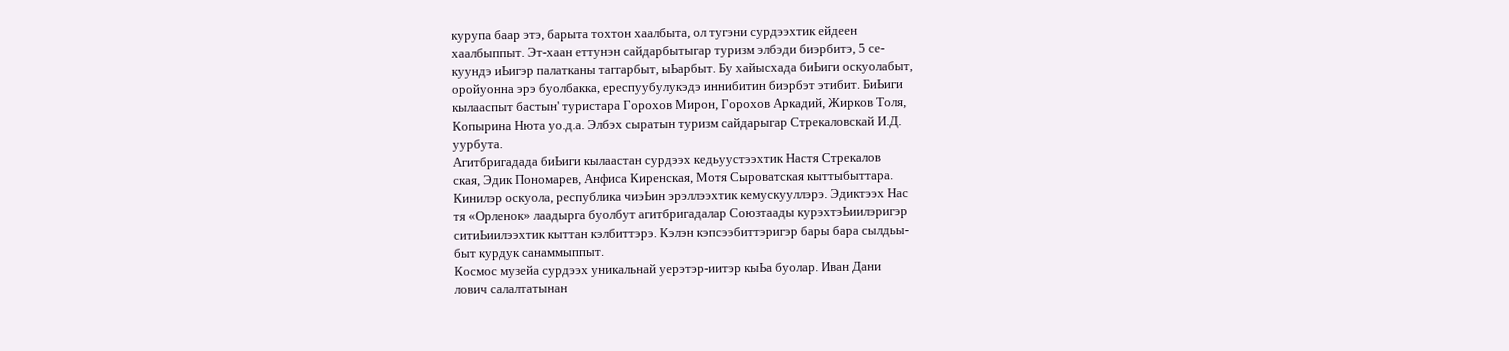курупа баар этэ, барыта тохтон хаалбыта, ол тугэни сурдээхтик ейдеен
хаалбыппыт. Эт-хаан еттунэн сайдарбытыгар туризм элбэди биэрбитэ, 5 се-
куундэ иЬигэр палатканы таггарбыт, ыЬарбыт. Бу хайысхада биЬиги оскуолабыт,
оройуонна эрэ буолбакка, ереспуубулукэдэ иннибитин биэрбэт этибит. БиЬиги
кылааспыт бастын' туристара Горохов Мирон, Горохов Аркадий, Жирков Толя,
Копырина Нюта уо.д.а. Элбэх сыратын туризм сайдарыгар Стрекаловскай И.Д.
уурбута.
Агитбригадада биЬиги кылаастан сурдээх кедьуустээхтик Настя Стрекалов
ская, Эдик Пономарев, Анфиса Киренская, Мотя Сыроватская кыттыбыттара.
Кинилэр оскуола, республика чиэЬин эрэллээхтик кемускууллэрэ. Эдиктээх Нас
тя «Орленок» лаадырга буолбут агитбригадалар Союзтаады курэхтэЬиилэригэр
ситиЬиилээхтик кыттан кэлбиттэрэ. Кэлэн кэпсээбиттэригэр бары бара сылдьы-
быт курдук санаммыппыт.
Космос музейа сурдээх уникальнай уерэтэр-иитэр кыЬа буолар. Иван Дани
лович салалтатынан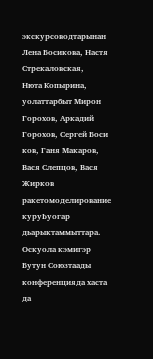экскурсоводтарынан Лена Босикова, Настя Стрекаловская,
Нюта Копырина, уолаттарбыт Мирон Горохов, Аркадий Горохов, Сергей Боси
ков, Ганя Макаров, Вася Слепцов, Вася Жирков ракетомоделирование куруЬуогар
дьарыктаммыттара. Оскуола кэмигэр Бутун Союзтаады конференцияда хаста да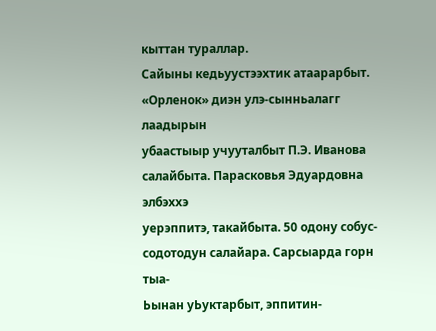кыттан тураллар.
Сайыны кедьуустээхтик атаарарбыт. «Орленок» диэн улэ-сынньалагг лаадырын
убаастыыр учууталбыт П.Э. Иванова салайбыта. Парасковья Эдуардовна элбэххэ
уерэппитэ, такайбыта. 50 одону собус-содотодун салайара. Сарсыарда горн тыа-
Ьынан уЬуктарбыт, эппитин-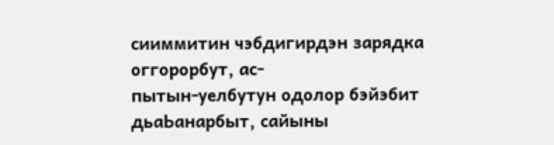сииммитин чэбдигирдэн зарядка оггорорбут, ас-
пытын-уелбутун одолор бэйэбит дьаЬанарбыт, сайыны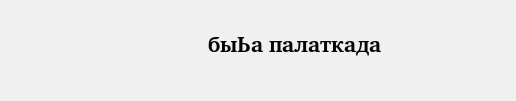быЬа палаткада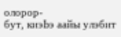олорор-
бут, киэЬэ аайы улэбит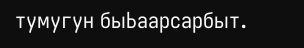тумугун быЬаарсарбыт.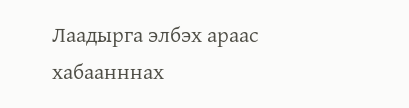Лаадырга элбэх араас хабаанннах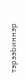тэрээЬиннэр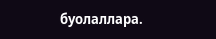буолаллара.